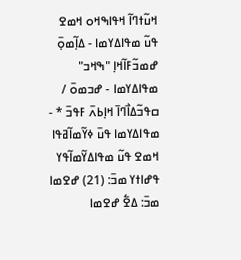ߞߎ߬ߙߣߊ߬ ߞߟߊߒߞߋ ߞߘߐ ߟߎ߬ ߘߟߊߡߌߘߊ - ߡߊ߲߬ߘߋ߲߫ ߝߘߏ߬ߓߊ߬ߞߊ߲ "ߒߞߏ" ߘߟߊߡߌߘߊ - ߝߏߘߋ߫ / ߛߟߏ߬ߡߊ߯ߣߊ߫ ߞߊ߲ߕߍ߫ ߓߟߏ߫ * - ߘߟߊߡߌߘߊ ߟߎ߫ ߦߌ߬ߘߊ߬ߥߟߊ
ߞߘߐ ߟߎ߬ ߘߟߊߡߌ߬ߘߊ߬ߟߌ ߟߝߊߙߌ ߘߏ߫: (21) ߝߐߘߊ ߘߏ߫: ߡߐ߱ ߝߐߘߊ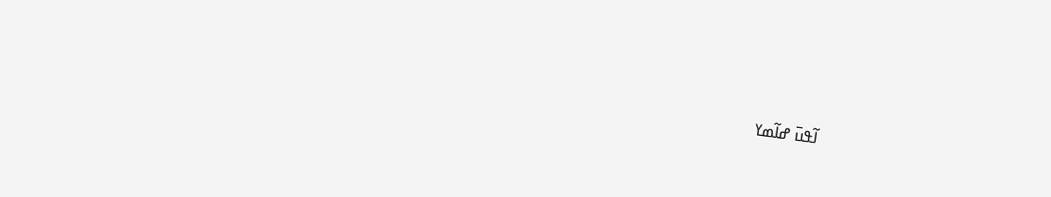ߊ߬ߟߎ߫ ߝߊ߬ߘߌ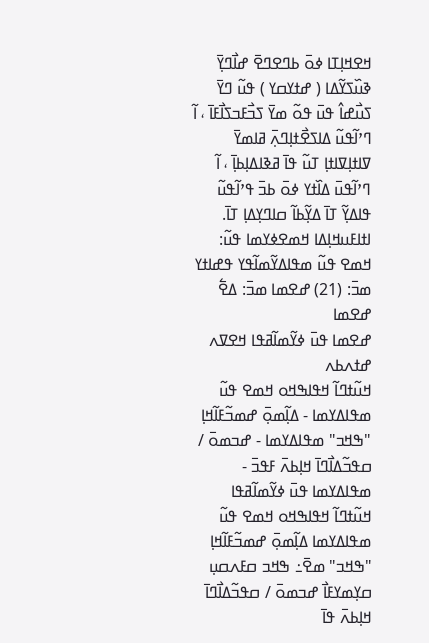ߞߐߞߊ߲ߠߊ ߦߋ߫ ߕߣߐߣߐ߫ ߝߊ߯ߣߌ߲߫ ߢߎ߰ߖߌ߬ߡߊ ( ߝߙߌߛߌ ) ߟߎ߬ ߣߌ߫ ߖߎ߯ߝߊ߮ ߟߎ߫ ߟߋ߬ ߘߌ߫ ߖߏ߯ߓߏߖߊ߯ߓߊ߫ ، ߊ߬ ߣߴߊ߬ߟߎ߬ ߡߊߖߐ߯ߙߊ߲ߣߍ߲߫ ߥߊߘߌ߫ ߜߊߙߊ߲ߜߊߙߊ߲ ߠߎ߬ ߟߊ߫ ߥߢߊߡߊ߲ߕߊ߲߫ ، ߊ߬ ߣߴߊ߬ߟߎ߫ ߡߊ߰ߙߌ ߦߋ߫ ߕߏ߫ ߟߴߊ߬ߟߎ߬ ߟߊߡߌ߲߬ ߠߊ߫ ߡߌ߲߬ߕߊ߬ ߛߊߣߌ߲ߡߊ߲ ߠߊ߫.
ߊߙߊߓߎߞߊ߲ߡߊ ߞߘߐߦߌߘߊ ߟߎ߬:
ߞߘߐ ߟߎ߬ ߘߟߊߡߌ߬ߘߊ߬ߟߌ ߟߝߊߙߌ ߘߏ߫: (21) ߝߐߘߊ ߘߏ߫: ߡߐ߱ ߝߐߘߊ
ߝߐߘߊ ߟߎ߫ ߦߌ߬ߘߊ߬ߥߟߊ ߞߐߜߍ ߝߙߍߕߍ
ߞߎ߬ߙߣߊ߬ ߞߟߊߒߞߋ ߞߘߐ ߟߎ߬ ߘߟߊߡߌߘߊ - ߡߊ߲߬ߘߋ߲߫ ߝߘߏ߬ߓߊ߬ߞߊ߲ "ߒߞߏ" ߘߟߊߡߌߘߊ - ߝߏߘߋ߫ / ߛߟߏ߬ߡߊ߯ߣߊ߫ ߞߊ߲ߕߍ߫ ߓߟߏ߫ - ߘߟߊߡߌߘߊ ߟߎ߫ ߦߌ߬ߘߊ߬ߥߟߊ
ߞߎ߬ߙߣߊ߬ ߞߟߊߒߞߋ ߞߘߐ ߟߎ߬ ߘߟߊߡߌߘߊ ߡߊ߲߬ߘߋ߲߫ ߝߘߏ߬ߓߊ߬ߞߊ߲ "ߒߞߏ" ߘߐ߫߸ ߒߞߏ ߛߓߍߛߎ߲ ߛߌ߲ߘߌߓߊ߯ ߝߏߘߋ߫ / ߛߟߏ߬ߡߊ߯ߣߊ߫ ߞߊ߲ߕߍ߫ ߟߊ߫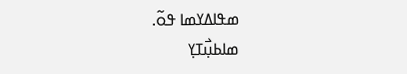ߘߟߊߡߌߘߊ ߟߋ߬.
ߘߊߕߎ߲߯ߠߌ߲